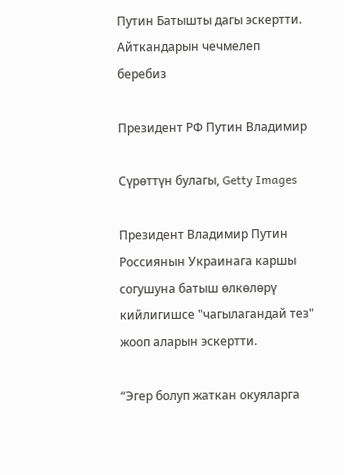Путин Батышты дагы эскертти. Айткандарын чечмелеп беребиз

Президент РФ Путин Владимир

Сүрөттүн булагы, Getty Images

Президент Владимир Путин Россиянын Украинага каршы согушуна батыш өлкөлөрү кийлигишсе "чагылагандай тез" жооп аларын эскертти.

“Эгер болуп жаткан окуяларга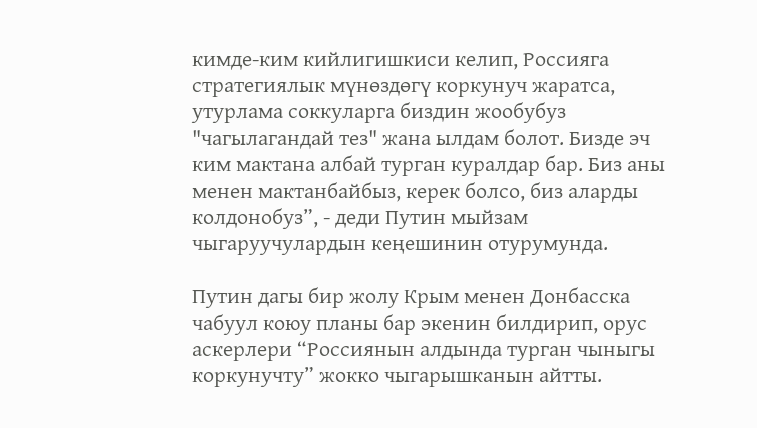кимде-ким кийлигишкиси келип, Россияга стратегиялык мүнөздөгү коркунуч жаратса, утурлама соккуларга биздин жообубуз "чагылагандай тез" жана ылдам болот. Бизде эч ким мактана албай турган куралдар бар. Биз аны менен мактанбайбыз, керек болсо, биз аларды колдонобуз”, - деди Путин мыйзам чыгаруучулардын кеңешинин отурумунда.

Путин дагы бир жолу Крым менен Донбасска чабуул коюу планы бар экенин билдирип, орус аскерлери “Россиянын алдында турган чыныгы коркунучту” жокко чыгарышканын айтты.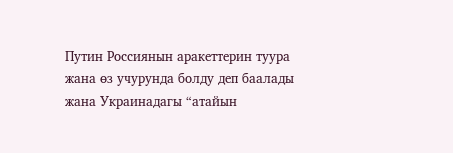Путин Россиянын аракеттерин туура жана өз учурунда болду деп баалады жана Украинадагы “атайын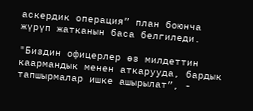аскердик операция” план боюнча жүрүп жатканын баса белгиледи.

"Биздин офицерлер өз милдеттин каармандык менен аткарууда, бардык тапшырмалар ишке ашырылат”, -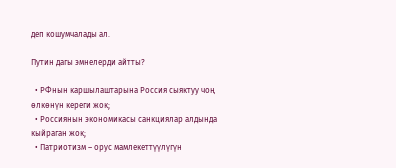деп кошумчалады ал.

Путин дагы эмнелерди айтты?

  • РФнын каршылаштарына Россия сыяктуу чоң өлкөнүн кереги жок;
  • Россиянын экономикасы санкциялар алдында кыйраган жок;
  • Патриотизм – орус мамлекеттүүлүгүн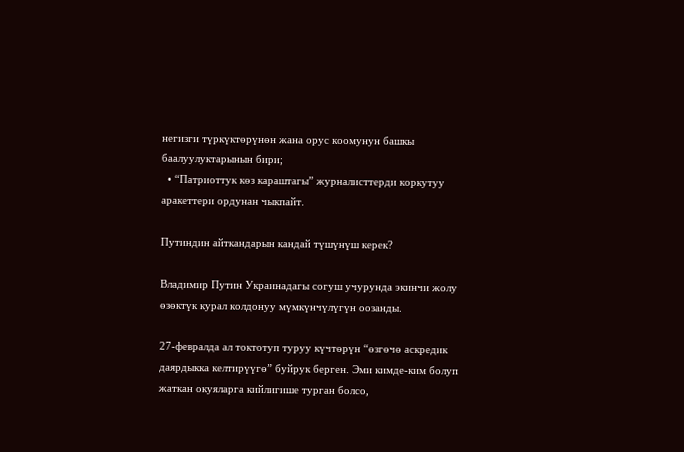негизги түркүктөрүнөн жана орус коомунун башкы баалуулуктарынын бири;
  • “Патриоттук көз караштагы” журналисттерди коркутуу аракеттери ордунан чыкпайт.

Путиндин айткандарын кандай түшүнүш керек?

Владимир Путин Украинадагы согуш учурунда экинчи жолу өзөктүк курал колдонуу мүмкүнчүлүгүн оозанды.

27-февралда ал токтотуп туруу күчтөрүн “өзгөчө аскредик даярдыкка келтирүүгө” буйрук берген. Эми кимде-ким болуп жаткан окуяларга кийлигише турган болсо,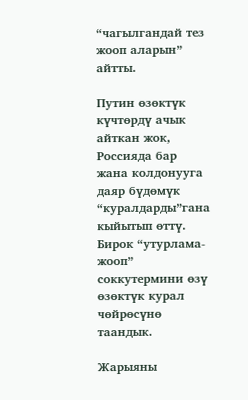“чагылгандай тез жооп аларын” айтты.

Путин өзөктүк күчтөрдү ачык айткан жок, Россияда бар жана колдонууга даяр бүдөмүк “куралдарды”гана кыйытып өттү. Бирок “утурлама-жооп” соккутермини өзү өзөктүк курал чөйрөсүнө таандык.

Жарыяны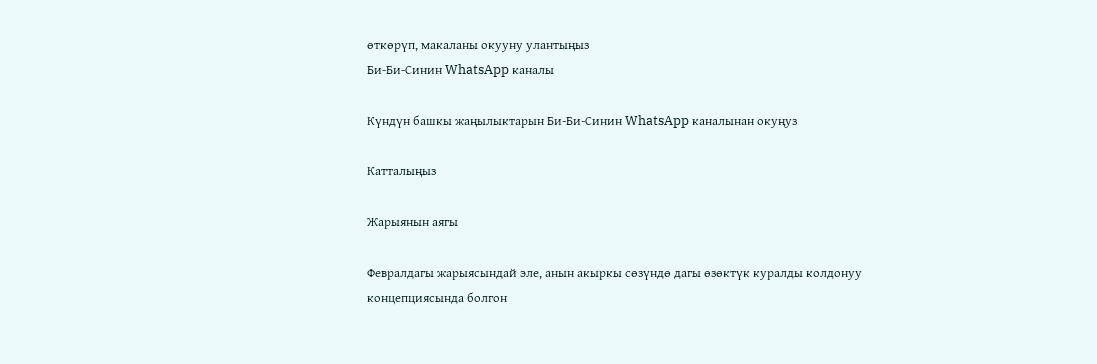өткөрүп, макаланы окууну улантыңыз
Би-Би-Синин WhatsApp каналы

Күндүн башкы жаңылыктарын Би-Би-Синин WhatsApp каналынан окуңуз

Катталыңыз

Жарыянын аягы

Февралдагы жарыясындай эле, анын акыркы сөзүндө дагы өзөктүк куралды колдонуу концепциясында болгон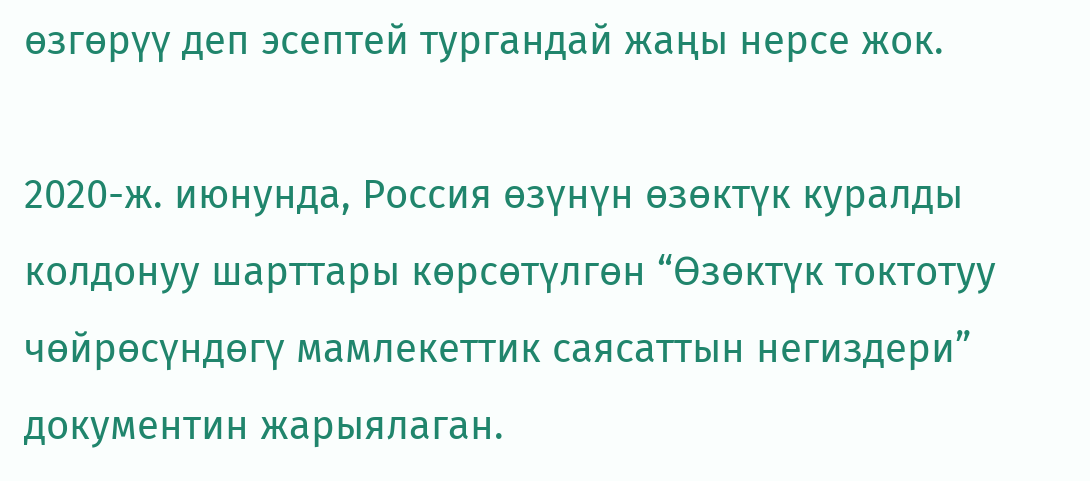өзгөрүү деп эсептей тургандай жаңы нерсе жок.

2020-ж. июнунда, Россия өзүнүн өзөктүк куралды колдонуу шарттары көрсөтүлгөн “Өзөктүк токтотуу чөйрөсүндөгү мамлекеттик саясаттын негиздери” документин жарыялаган.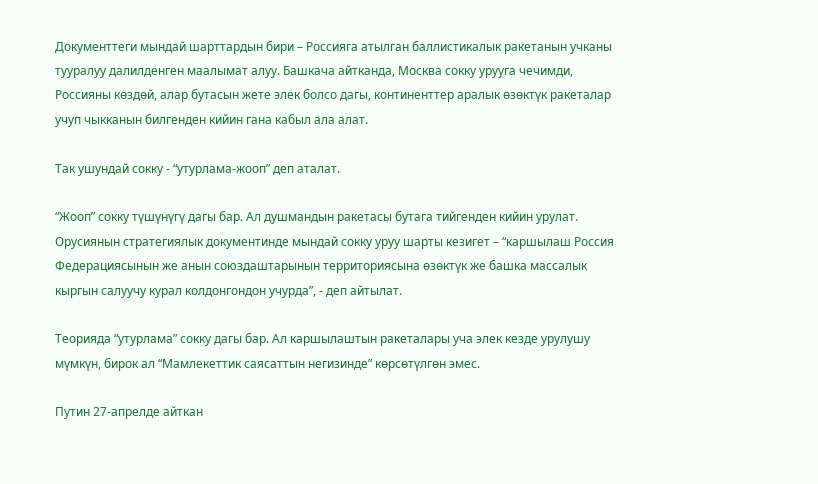Документтеги мындай шарттардын бири – Россияга атылган баллистикалык ракетанын учканы тууралуу далилденген маалымат алуу. Башкача айтканда, Москва сокку урууга чечимди, Россияны көздөй, алар бутасын жете элек болсо дагы, континенттер аралык өзөктүк ракеталар учуп чыкканын билгенден кийин гана кабыл ала алат.

Так ушундай сокку - “утурлама-жооп” деп аталат.

“Жооп” сокку түшүнүгү дагы бар. Ал душмандын ракетасы бутага тийгенден кийин урулат. Орусиянын стратегиялык документинде мындай сокку уруу шарты кезигет – “каршылаш Россия Федерациясынын же анын союздаштарынын территориясына өзөктүк же башка массалык кыргын салуучу курал колдонгондон учурда”, - деп айтылат.

Теорияда “утурлама” сокку дагы бар. Ал каршылаштын ракеталары уча элек кезде урулушу мүмкүн, бирок ал “Мамлекеттик саясаттын негизинде” көрсөтүлгөн эмес.

Путин 27-апрелде айткан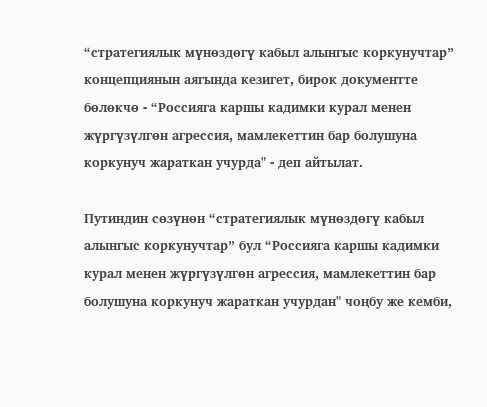“стратегиялык мүнөздөгү кабыл алынгыс коркунучтар” концепциянын аягында кезигет, бирок документте бөлөкчө - “Россияга каршы кадимки курал менен жүргүзүлгөн агрессия, мамлекеттин бар болушуна коркунуч жараткан учурда" - деп айтылат.

Путиндин сөзүнөн “стратегиялык мүнөздөгү кабыл алынгыс коркунучтар” бул “Россияга каршы кадимки курал менен жүргүзүлгөн агрессия, мамлекеттин бар болушуна коркунуч жараткан учурдан" чоңбу же кемби,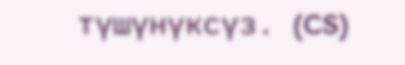түшүнүксүз. (CS)